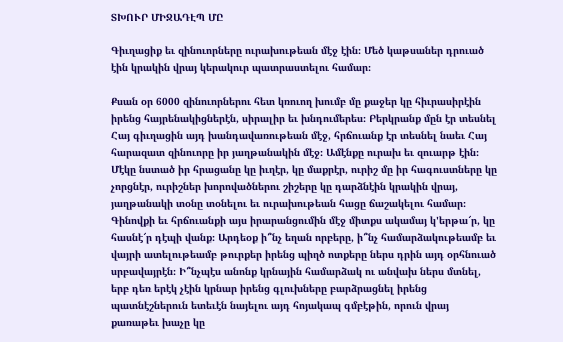ՏԽՈՒՐ ՄԻՋԱԴԷՊ ՄԸ

Գիւղացիք եւ զինուորները ուրախութեան մէջ էին։ Մեծ կաթսաներ դրուած էին կրակին վրայ կերակուր պատրաստելու համար։

Քսան օր 6000 զինուորներու հետ կռուող խումբ մը քաջեր կը հիւրասիրէին իրենց հայրենակիցներէն, սիրալիր եւ խնդումերես։ Բերկրանք մըն էր տեսնել Հայ գիւղացին այդ խանդավառութեան մէջ, հրճուանք էր տեսնել նաեւ Հայ հարազատ զինուորը իր յաղթանակին մէջ։ Ամէնքը ուրախ եւ զուարթ էին։ Մէկը նստած իր հրացանը կը իւղէր, կը մաքրէր, ուրիշ մը իր հագուստները կը չորցնէր, ուրիշներ խորովածներու շիշերը կը դարձնէին կրակին վրայ, յաղթանակի տօնը տօնելու եւ ուրախութեան հացը ճաշակելու համար։ Գինովքի եւ հրճուանքի այս իրարանցումին մէջ միտքս ակամայ կ'երթա՜ր, կը հասնէ՜ր դէպի վանք։ Արդեօք ի՞նչ եղան որբերը, ի՞նչ համարձակութեամբ եւ վայրի ատելութեամբ թուրքեր իրենց պիղծ ոտքերը ներս դրին այդ օրհնուած սրբավայրէն։ Ի՞նչպէս անոնք կրնային համարձակ ու անվախ ներս մտնել, երբ դեռ երէկ չէին կրնար իրենց գլուխները բարձրացնել իրենց պատնէշներուն ետեւէն նայելու այդ հոյակապ գմբէթին, որուն վրայ քառաթեւ խաչը կը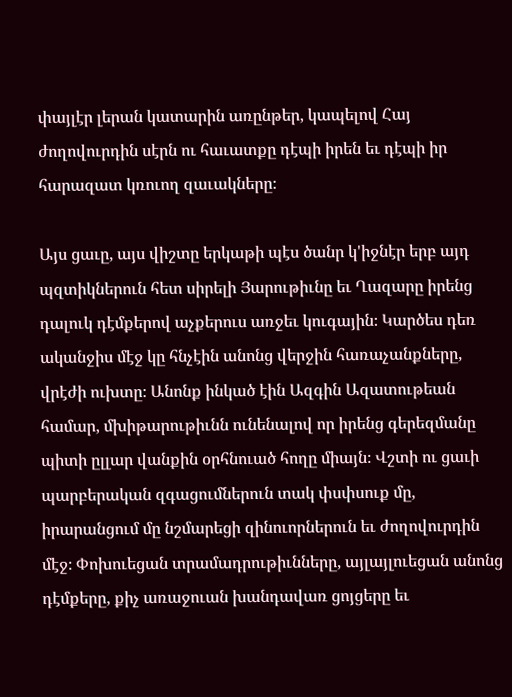փայլէր լերան կատարին առընթեր, կապելով Հայ ժողովուրդին սէրն ու հաւատքը դէպի իրեն եւ դէպի իր հարազատ կռուող զաւակները։

Այս ցաւը, այս վիշտը երկաթի պէս ծանր կ'իջնէր երբ այդ պզտիկներուն հետ սիրելի Յարութիւնը եւ Ղազարը իրենց դալուկ դէմքերով աչքերուս առջեւ կուգային։ Կարծես դեռ ականջիս մէջ կը հնչէին անոնց վերջին հառաչանքները, վրէժի ուխտը։ Անոնք ինկած էին Ազգին Ազատութեան համար, մխիթարութիւնն ունենալով որ իրենց գերեզմանը պիտի ըլլար վանքին օրհնուած հողը միայն։ Վշտի ու ցաւի պարբերական զգացումներուն տակ փսփսուք մը, իրարանցում մը նշմարեցի զինուորներուն եւ ժողովուրդին մէջ։ Փոխուեցան տրամադրութիւնները, այլայլուեցան անոնց դէմքերը, քիչ առաջուան խանդավառ ցոյցերը եւ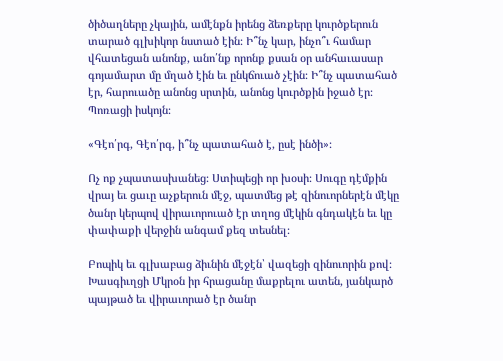ծիծաղները չկային, ամէնքն իրենց ձեռքերը կուրծքերուն տարած գլխիկոր նստած էին։ Ի՞նչ կար, ինչո՞ւ համար վհատեցան անոնք, անո՛նք որոնք քսան օր անհաւասար գոյամարտ մը մղած էին եւ ընկճուած չէին։ Ի՞նչ պատահած էր, հարուածը անոնց սրտին, անոնց կուրծքին իջած էր։ Պոռացի իսկոյն։

«Գէո՛րգ, Գէո՛րգ, ի՞նչ պատահած է, ըսէ ինծի»։

Ոչ ոք չպատասխանեց։ Ստիպեցի որ խօսի։ Սուգը դէմքին վրայ եւ ցաւը աչքերուն մէջ, պատմեց թէ զինուորներէն մէկը ծանր կերպով վիրաւորուած էր տղոց մէկին գնդակէն եւ կը փափաքի վերջին անգամ քեզ տեսնել։

Բոպիկ եւ գլխաբաց ձիւնին մէջէն՝ վազեցի զինուորին քով։ Խասգիւղցի Մկրօն իր հրացանը մաքրելու ատեն, յանկարծ պայթած եւ վիրաւորած էր ծանր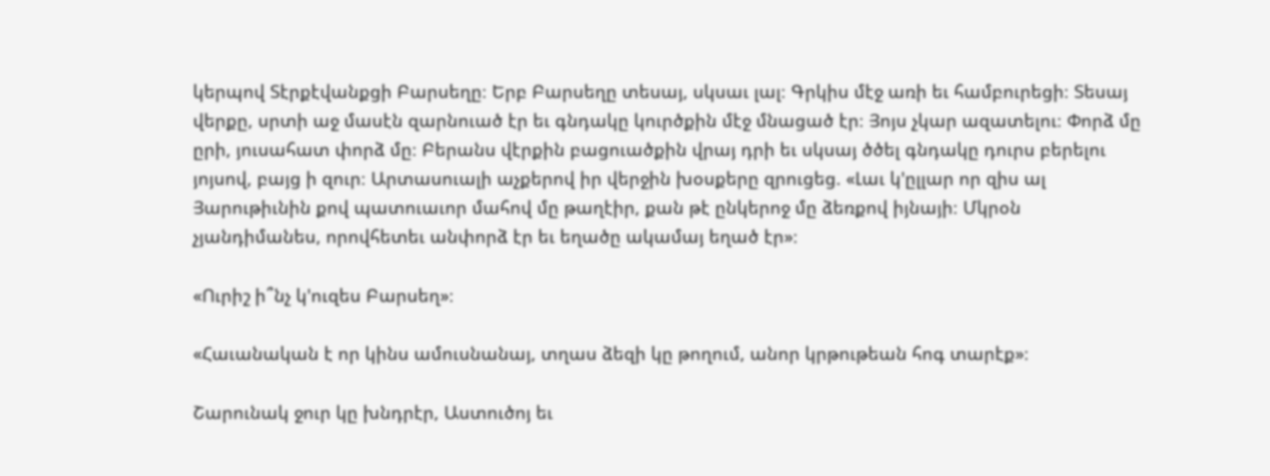կերպով Տէրքէվանքցի Բարսեղը։ Երբ Բարսեղը տեսայ, սկսաւ լալ։ Գրկիս մէջ առի եւ համբուրեցի։ Տեսայ վերքը, սրտի աջ մասէն զարնուած էր եւ գնդակը կուրծքին մէջ մնացած էր։ Յոյս չկար ազատելու։ Փորձ մը ըրի, յուսահատ փորձ մը։ Բերանս վէրքին բացուածքին վրայ դրի եւ սկսայ ծծել գնդակը դուրս բերելու յոյսով, բայց ի զուր։ Արտասուալի աչքերով իր վերջին խօսքերը զրուցեց. «Լաւ կ'ըլլար որ զիս ալ Յարութիւնին քով պատուաւոր մահով մը թաղէիր, քան թէ ընկերոջ մը ձեռքով իյնայի։ Մկրօն չյանդիմանես, որովհետեւ անփորձ էր եւ եղածը ակամայ եղած էր»։

«Ուրիշ ի՞նչ կ'ուզես Բարսեղ»։

«Հաւանական է որ կինս ամուսնանայ, տղաս ձեզի կը թողում, անոր կրթութեան հոգ տարէք»։

Շարունակ ջուր կը խնդրէր, Աստուծոյ եւ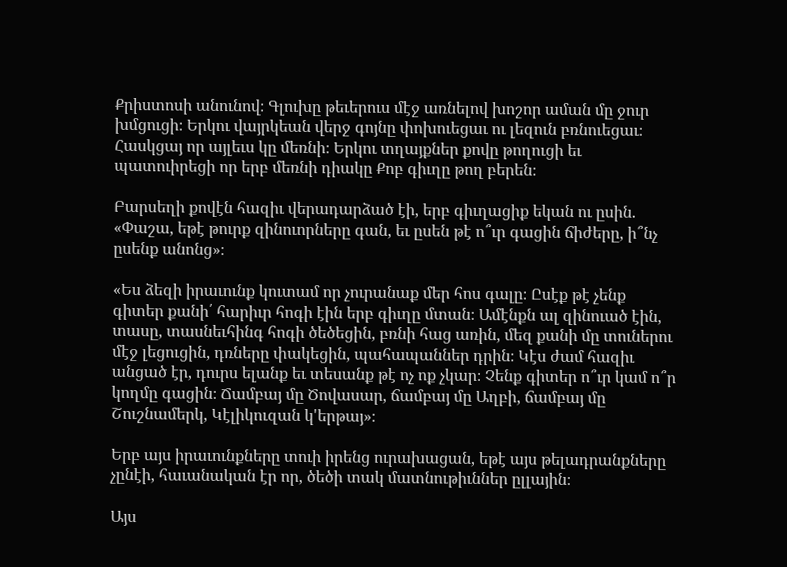Քրիստոսի անունով։ Գլուխը թեւերուս մէջ առնելով խոշոր աման մը ջուր խմցուցի։ Երկու վայրկեան վերջ գոյնը փոխուեցաւ ու լեզուն բռնուեցաւ։ Հասկցայ որ այլեւս կը մեռնի։ Երկու տղայքներ քովը թողուցի եւ պատուիրեցի որ երբ մեռնի դիակը Քոբ գիւղը թող բերեն։

Բարսեղի քովէն հազիւ վերադարձած էի, երբ գիւղացիք եկան ու ըսին. «Փաշա, եթէ թուրք զինուորները գան, եւ ըսեն թէ ո՞ւր գացին ճիժերը, ի՞նչ ըսենք անոնց»։

«Ես ձեզի իրաւունք կուտամ որ չուրանաք մեր հոս գալը։ Ըսէք թէ չենք գիտեր քանի՛ հարիւր հոգի էին երբ գիւղը մտան։ Ամէնքն ալ զինուած էին, տասը, տասնեւհինգ հոգի ծեծեցին, բռնի հաց առին, մեզ քանի մը տուներու մէջ լեցուցին, դռները փակեցին, պահապաններ դրին։ Կէս ժամ հազիւ անցած էր, դուրս ելանք եւ տեսանք թէ ոչ ոք չկար։ Չենք գիտեր ո՞ւր կամ ո՞ր կողմը գացին։ Ճամբայ մը Ծովասար, ճամբայ մը Աղբի, ճամբայ մը Շուշնամերկ, Կէլիկուզան կ'երթայ»։

Երբ այս իրաւունքները տուի իրենց ուրախացան, եթէ այս թելադրանքները չընէի, հաւանական էր որ, ծեծի տակ մատնութիւններ ըլլային։

Այս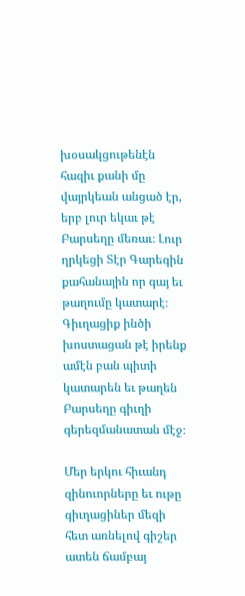խօսակցութենէն հազիւ քանի մը վայրկեան անցած էր, երբ լուր եկաւ թէ Բարսեղը մեռաւ։ Լուր ղրկեցի Տէր Գարեգին քահանային որ գայ եւ թաղումը կատարէ։ Գիւղացիք ինծի խոստացան թէ իրենք ամէն բան պիտի կատարեն եւ թաղեն Բարսեղը գիւղի գերեզմանատան մէջ։

Մեր երկու հիւանդ զինուորները եւ ութը գիւղացիներ մեզի հետ առնելով գիշեր ատեն ճամբայ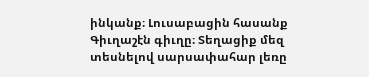ինկանք։ Լուսաբացին հասանք Գիւղաշէն գիւղը։ Տեղացիք մեզ տեսնելով սարսափահար լեռը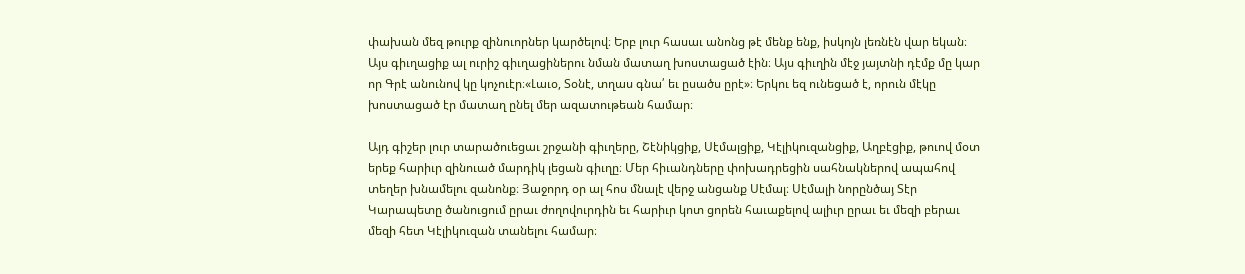փախան մեզ թուրք զինուորներ կարծելով։ Երբ լուր հասաւ անոնց թէ մենք ենք, իսկոյն լեռնէն վար եկան։ Այս գիւղացիք ալ ուրիշ գիւղացիներու նման մատաղ խոստացած էին։ Այս գիւղին մէջ յայտնի դէմք մը կար որ Գրէ անունով կը կոչուէր։«Լաւօ, Տօնէ, տղաս գնա՛ եւ ըսածս ըրէ»։ Երկու եզ ունեցած է, որուն մէկը խոստացած էր մատաղ ընել մեր ազատութեան համար։

Այդ գիշեր լուր տարածուեցաւ շրջանի գիւղերը, Շէնիկցիք, Սէմալցիք, Կէլիկուզանցիք, Աղբէցիք, թուով մօտ երեք հարիւր զինուած մարդիկ լեցան գիւղը։ Մեր հիւանդները փոխադրեցին սահնակներով ապահով տեղեր խնամելու զանոնք։ Յաջորդ օր ալ հոս մնալէ վերջ անցանք Սէմալ։ Սէմալի նորընծայ Տէր Կարապետը ծանուցում ըրաւ ժողովուրդին եւ հարիւր կոտ ցորեն հաւաքելով ալիւր ըրաւ եւ մեզի բերաւ մեզի հետ Կէլիկուզան տանելու համար։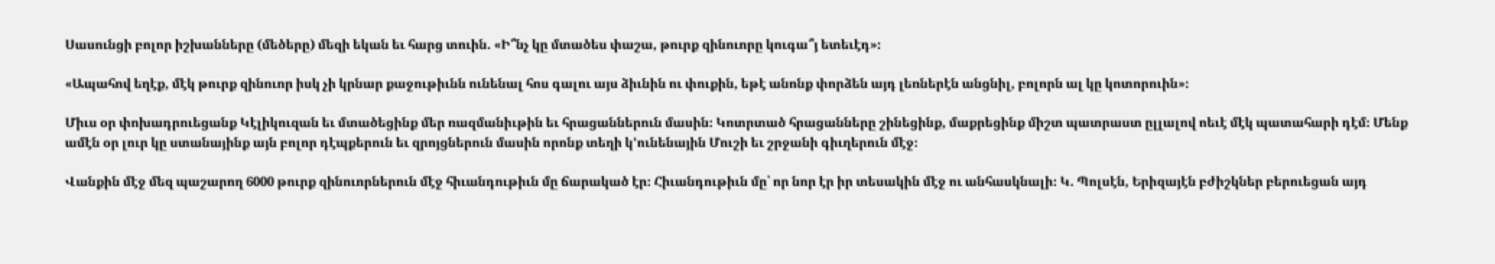Սասունցի բոլոր իշխանները (մեծերը) մեզի եկան եւ հարց տուին. «Ի՞նչ կը մտածես փաշա, թուրք զինուորը կուգա՞յ ետեւէդ»։

«Ապահով եղէք, մէկ թուրք զինուոր իսկ չի կրնար քաջութիւնն ունենալ հոս գալու այս ձիւնին ու փուքին, եթէ անոնք փորձեն այդ լեռներէն անցնիլ, բոլորն ալ կը կոտորուին»։

Միւս օր փոխադրուեցանք Կէլիկուզան եւ մտածեցինք մեր ռազմանիւթին եւ հրացաններուն մասին։ Կոտրտած հրացանները շինեցինք, մաքրեցինք միշտ պատրաստ ըլլալով ոեւէ մէկ պատահարի դէմ։ Մենք ամէն օր լուր կը ստանայինք այն բոլոր դէպքերուն եւ զրոյցներուն մասին որոնք տեղի կ'ունենային Մուշի եւ շրջանի գիւղերուն մէջ։

Վանքին մէջ մեզ պաշարող 6000 թուրք զինուորներուն մէջ հիւանդութիւն մը ճարակած էր։ Հիւանդութիւն մը՝ որ նոր էր իր տեսակին մէջ ու անհասկնալի։ Կ. Պոլսէն, Երիզայէն բժիշկներ բերուեցան այդ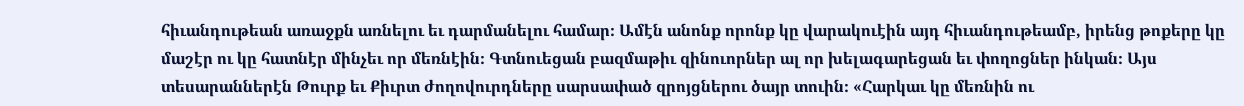հիւանդութեան առաջքն առնելու եւ դարմանելու համար։ Ամէն անոնք որոնք կը վարակուէին այդ հիւանդութեամբ, իրենց թոքերը կը մաշէր ու կը հատնէր մինչեւ որ մեռնէին։ Գտնուեցան բազմաթիւ զինուորներ ալ որ խելագարեցան եւ փողոցներ ինկան։ Այս տեսարաններէն Թուրք եւ Քիւրտ ժողովուրդները սարսափած զրոյցներու ծայր տուին։ «Հարկաւ կը մեռնին ու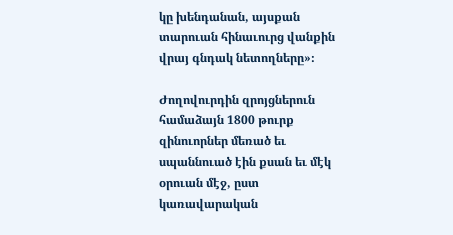կը խենդանան, այսքան տարուան հինաւուրց վանքին վրայ գնդակ նետողները»։

Ժողովուրդին զրոյցներուն համաձայն 1800 թուրք զինուորներ մեռած եւ սպաննուած էին քսան եւ մէկ օրուան մէջ, ըստ կառավարական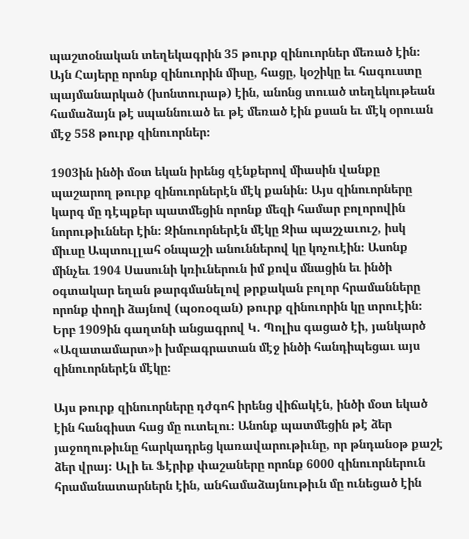պաշտօնական տեղեկագրին 35 թուրք զինուորներ մեռած էին։ Այն Հայերը որոնք զինուորին միսը, հացը, կօշիկը եւ հագուստը պայմանարկած (խոնտուրաթ) էին, անոնց տուած տեղեկութեան համաձայն թէ սպաննուած եւ թէ մեռած էին քսան եւ մէկ օրուան մէջ 558 թուրք զինուորներ։

1903ին ինծի մօտ եկան իրենց զէնքերով միասին վանքը պաշարող թուրք զինուորներէն մէկ քանին։ Այս զինուորները կարգ մը դէպքեր պատմեցին որոնք մեզի համար բոլորովին նորութիւններ էին։ Զինուորներէն մէկը Զիա պաշչաւուշ, իսկ միւսը Ապտուլլահ օնպաշի անուններով կը կոչուէին։ Ասոնք մինչեւ 1904 Սասունի կռիւներուն իմ քովս մնացին եւ ինծի օգտակար եղան թարգմանելով թրքական բոլոր հրամանները որոնք փողի ձայնով (պօռօզան) թուրք զինուորին կը տրուէին։ Երբ 1909ին գաղտնի անցագրով Կ. Պոլիս գացած էի, յանկարծ «Ազատամարտ»ի խմբագրատան մէջ ինծի հանդիպեցաւ այս զինուորներէն մէկը։

Այս թուրք զինուորները դժգոհ իրենց վիճակէն, ինծի մօտ եկած էին հանգիստ հաց մը ուտելու։ Անոնք պատմեցին թէ ձեր յաջողութիւնը հարկադրեց կառավարութիւնը, որ թնդանօթ քաշէ ձեր վրայ։ Ալի եւ Ֆէրիք փաշաները որոնք 6000 զինուորներուն հրամանատարներն էին, անհամաձայնութիւն մը ունեցած էին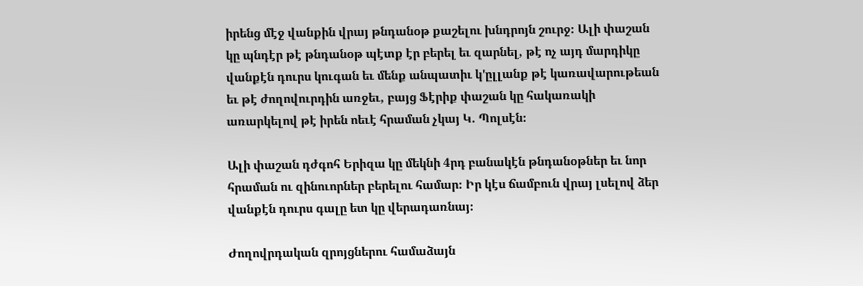իրենց մէջ վանքին վրայ թնդանօթ քաշելու խնդրոյն շուրջ։ Ալի փաշան կը պնդէր թէ թնդանօթ պէտք էր բերել եւ զարնել, թէ ոչ այդ մարդիկը վանքէն դուրս կուգան եւ մենք անպատիւ կ'ըլլանք թէ կառավարութեան եւ թէ ժողովուրդին առջեւ, բայց Ֆէրիք փաշան կը հակառակի առարկելով թէ իրեն ոեւէ հրաման չկայ Կ. Պոլսէն։

Ալի փաշան դժգոհ Երիզա կը մեկնի 4րդ բանակէն թնդանօթներ եւ նոր հրաման ու զինուորներ բերելու համար։ Իր կէս ճամբուն վրայ լսելով ձեր վանքէն դուրս գալը ետ կը վերադառնայ։

Ժողովրդական զրոյցներու համաձայն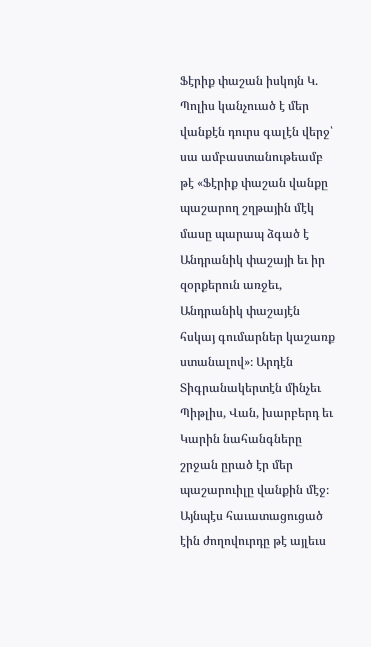Ֆէրիք փաշան իսկոյն Կ. Պոլիս կանչուած է մեր վանքէն դուրս գալէն վերջ՝ սա ամբաստանութեամբ թէ «Ֆէրիք փաշան վանքը պաշարող շղթային մէկ մասը պարապ ձգած է Անդրանիկ փաշայի եւ իր զօրքերուն առջեւ, Անդրանիկ փաշայէն հսկայ գումարներ կաշառք ստանալով»։ Արդէն Տիգրանակերտէն մինչեւ Պիթլիս, Վան, խարբերդ եւ Կարին նահանգները շրջան ըրած էր մեր պաշարուիլը վանքին մէջ։ Այնպէս հաւատացուցած էին ժողովուրդը թէ այլեւս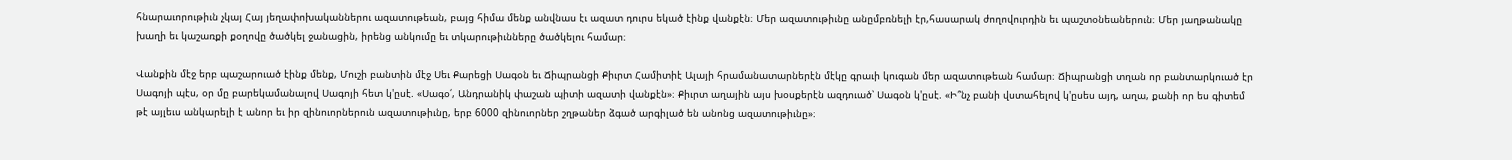հնարաւորութիւն չկայ Հայ յեղափոխականներու ազատութեան, բայց հիմա մենք անվնաս էւ ազատ դուրս եկած էինք վանքէն։ Մեր ազատութիւնը անըմբռնելի էր,հասարակ ժողովուրդին եւ պաշտօնեաներուն։ Մեր յաղթանակը խաղի եւ կաշառքի քօղովը ծածկել ջանացին, իրենց անկումը եւ տկարութիւնները ծածկելու համար։

Վանքին մէջ երբ պաշարուած էինք մենք, Մուշի բանտին մէջ Սեւ Քարեցի Սագօն եւ Ճիպրանցի Քիւրտ Համիտիէ Ալայի հրամանատարներէն մէկը գրաւի կուգան մեր ազատութեան համար։ Ճիպրանցի տղան որ բանտարկուած էր Սագոյի պէս, օր մը բարեկամանալով Սագոյի հետ կ'ըսէ. «Սագօ՛, Անդրանիկ փաշան պիտի ազատի վանքէն»։ Քիւրտ աղային այս խօսքերէն ազդուած՝ Սագօն կ'ըսէ. «Ի՞նչ բանի վստահելով կ'ըսես այդ, աղա, քանի որ ես գիտեմ թէ այլեւս անկարելի է անոր եւ իր զինուորներուն ազատութիւնը, երբ 6000 զինուորներ շղթաներ ձգած արգիլած են անոնց ազատութիւնը»։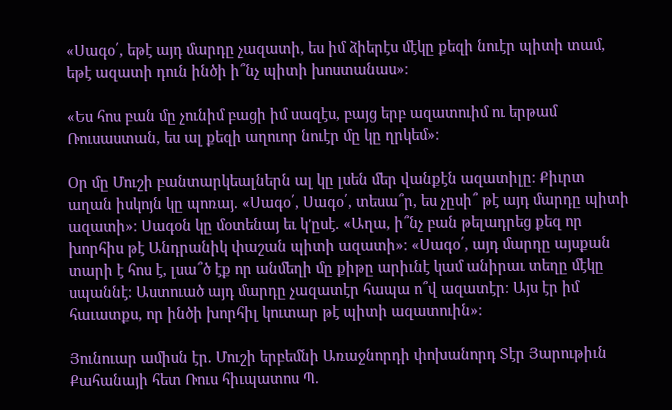«Սագօ՛, եթէ այդ մարդը չազատի, ես իմ ձիերէս մէկը քեզի նուէր պիտի տամ, եթէ ազատի դուն ինծի ի՞նչ պիտի խոստանաս»։

«Ես հոս բան մը չունիմ բացի իմ սազէս, բայց երբ ազատուիմ ու երթամ Ռուսաստան, ես ալ քեզի աղուոր նուէր մը կը ղրկեմ»։

Օր մը Մուշի բանտարկեալներն ալ կը լսեն մեր վանքէն ազատիլը։ Քիւրտ աղան իսկոյն կը պոռայ. «Սագօ՛, Սագօ՛, տեսա՞ր, ես չըսի՞ թէ այդ մարդը պիտի ազատի»։ Սագօն կը մօտենայ եւ կ'ըսէ. «Աղա, ի՞նչ բան թելադրեց քեզ որ խորհիս թէ Անդրանիկ փաշան պիտի ազատի»։ «Սագօ՛, այդ մարդը այսքան տարի է հոս է, լսա՞ծ էք որ անմեղի մը քիթը արիւնէ կամ անիրաւ տեղը մէկը սպաննէ։ Աստուած այդ մարդը չազատէր հապա ո՞վ ազատէր։ Այս էր իմ հաւատքս, որ ինծի խորհիլ կուտար թէ պիտի ազատուին»։

Յունուար ամիսն էր. Մուշի երբեմնի Առաջնորդի փոխանորդ Տէր Յարութիւն Քահանայի հետ Ռուս հիւպատոս Պ.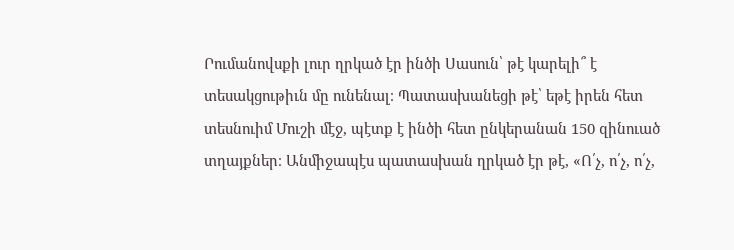Րումանովսքի լուր ղրկած էր ինծի Սասուն՝ թէ կարելի՞ է տեսակցութիւն մը ունենալ։ Պատասխանեցի թէ՝ եթէ իրեն հետ տեսնուիմ Մուշի մէջ, պէտք է ինծի հետ ընկերանան 150 զինուած տղայքներ։ Անմիջապէս պատասխան ղրկած էր թէ, «Ո՛չ, ո՛չ, ո՛չ,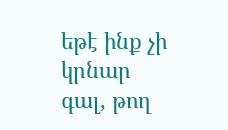եթէ ինք չի կրնար գալ, թող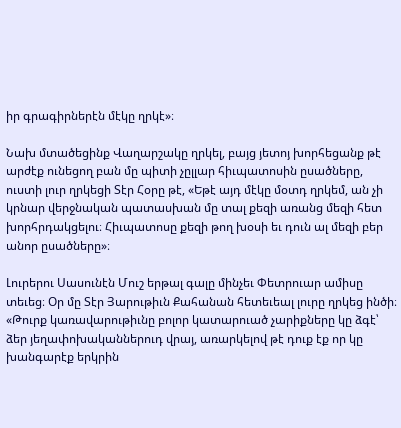իր գրագիրներէն մէկը ղրկէ»։

Նախ մտածեցինք Վաղարշակը ղրկել, բայց յետոյ խորհեցանք թէ արժէք ունեցող բան մը պիտի չըլլար հիւպատոսին ըսածները, ուստի լուր ղրկեցի Տէր Հօրը թէ, «Եթէ այդ մէկը մօտդ ղրկեմ, ան չի կրնար վերջնական պատասխան մը տալ քեզի առանց մեզի հետ խորհրդակցելու։ Հիւպատոսը քեզի թող խօսի եւ դուն ալ մեզի բեր անոր ըսածները»։

Լուրերու Սասունէն Մուշ երթալ գալը մինչեւ Փետրուար ամիսը տեւեց։ Օր մը Տէր Յարութիւն Քահանան հետեւեալ լուրը ղրկեց ինծի։ «Թուրք կառավարութիւնը բոլոր կատարուած չարիքները կը ձգէ՝ ձեր յեղափոխականներուդ վրայ, առարկելով թէ դուք էք որ կը խանգարէք երկրին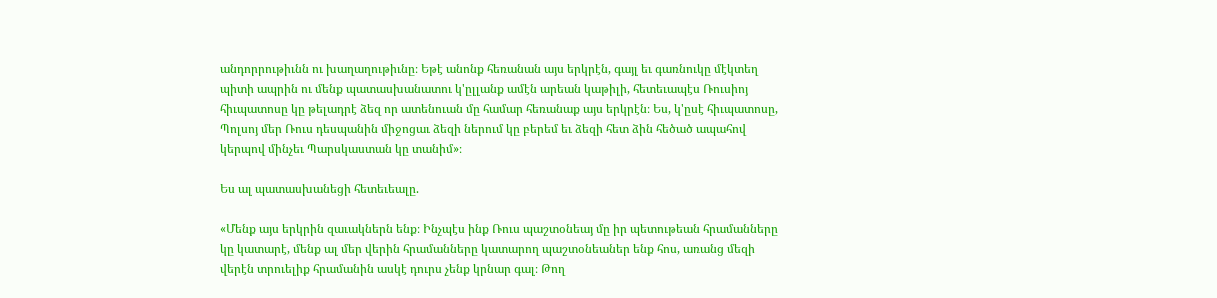անդորրութիւնն ու խաղաղութիւնը։ Եթէ անոնք հեռանան այս երկրէն, գայլ եւ գառնուկը մէկտեղ պիտի ապրին ու մենք պատասխանատու կ'ըլլանք ամէն արեան կաթիլի, հետեւապէս Ռուսիոյ հիւպատոսը կը թելադրէ ձեզ որ ատենուան մը համար հեռանաք այս երկրէն։ Ես, կ'ըսէ հիւպատոսը, Պոլսոյ մեր Ռուս դեսպանին միջոցաւ ձեզի ներում կը բերեմ եւ ձեզի հետ ձին հեծած ապահով կերպով մինչեւ Պարսկաստան կը տանիմ»։

Ես ալ պատասխանեցի հետեւեալը.

«Մենք այս երկրին զաւակներն ենք։ Ինչպէս ինք Ռուս պաշտօնեայ մը իր պետութեան հրամանները կը կատարէ, մենք ալ մեր վերին հրամանները կատարող պաշտօնեաներ ենք հոս, առանց մեզի վերէն տրուելիք հրամանին ասկէ դուրս չենք կրնար գալ։ Թող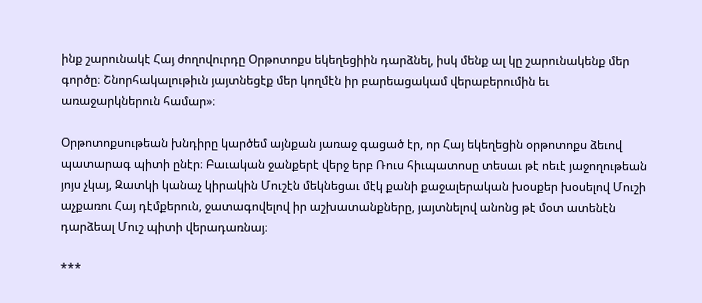ինք շարունակէ Հայ ժողովուրդը Օրթոտոքս եկեղեցիին դարձնել, իսկ մենք ալ կը շարունակենք մեր գործը։ Շնորհակալութիւն յայտնեցէք մեր կողմէն իր բարեացակամ վերաբերումին եւ առաջարկներուն համար»։

Օրթոտոքսութեան խնդիրը կարծեմ այնքան յառաջ գացած էր, որ Հայ եկեղեցին օրթոտոքս ձեւով պատարագ պիտի ընէր։ Բաւական ջանքերէ վերջ երբ Ռուս հիւպատոսը տեսաւ թէ ոեւէ յաջողութեան յոյս չկայ, Զատկի կանաչ կիրակին Մուշէն մեկնեցաւ մէկ քանի քաջալերական խօսքեր խօսելով Մուշի աչքառու Հայ դէմքերուն, ջատագովելով իր աշխատանքները, յայտնելով անոնց թէ մօտ ատենէն դարձեալ Մուշ պիտի վերադառնայ։

***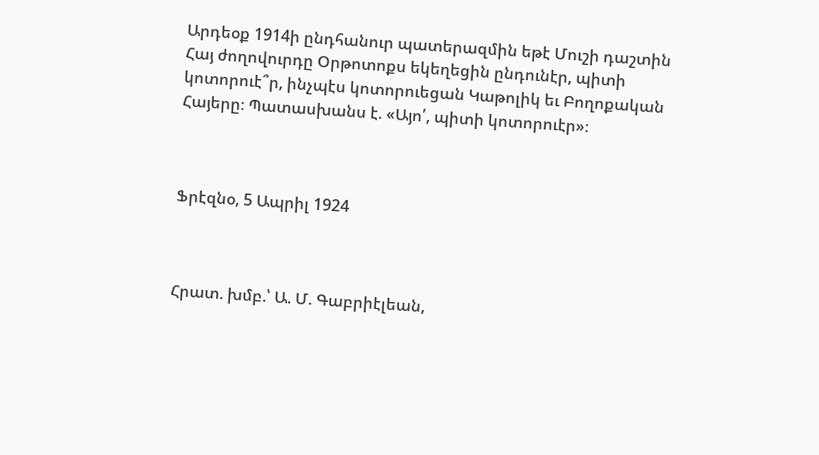Արդեօք 1914ի ընդհանուր պատերազմին եթէ Մուշի դաշտին Հայ ժողովուրդը Օրթոտոքս եկեղեցին ընդունէր, պիտի կոտորուէ՞ր, ինչպէս կոտորուեցան Կաթոլիկ եւ Բողոքական Հայերը։ Պատասխանս է. «Այո՛, պիտի կոտորուէր»։



Ֆրէզնօ, 5 Ապրիլ 1924



Հրատ. խմբ.՝ Ա. Մ. Գաբրիէլեան,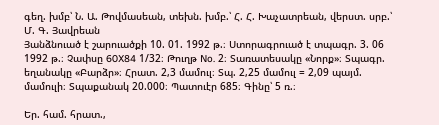գեղ. խմբ՝ Ն. Ա. Թովմասեան, տեխն. խմբ.՝ Հ. Հ. Խաչատրեան, վերստ. սրբ.՝ Մ. Գ. Յավրեան
Յանձնուած է շարուածքի 10. 01. 1992 թ.։ Ստորագրուած է տպագր. 3. 06 1992 թ.։ Չափսը 60X84 1/32։ Թուղթ No. 2։ Տառատեսակը «Նորք»։ Տպագր. եղանակը «Բարձր»։ Հրատ. 2,3 մամուլ։ Տպ. 2,25 մամուլ = 2,09 պայմ. մամուլի։ Տպաքանակ 20.000։ Պատուէր 685։ Գինը՝ 5 ռ.։

Եր. համ. հրատ.,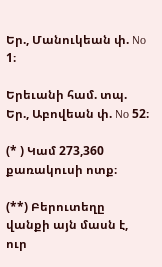Եր., Մանուկեան փ. No 1։

Երեւանի համ. տպ. Եր., Աբովեան փ. No 52։

(* ) Կամ 273,360 քառակուսի ոտք։

(**) Բերուտեղը վանքի այն մասն է, ուր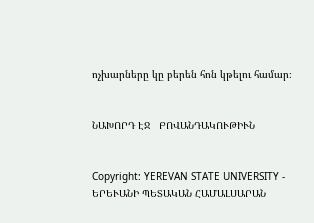ոչխարները կը բերեն հոն կթելու համար։


ՆԱԽՈՐԴ ԷՋ   ԲՈՎԱՆԴԱԿՈՒԹԻՒՆ


Copyright: YEREVAN STATE UNIVERSITY - ԵՐԵՒԱՆԻ ՊԵՏԱԿԱՆ ՀԱՄԱԼՍԱՐԱՆ